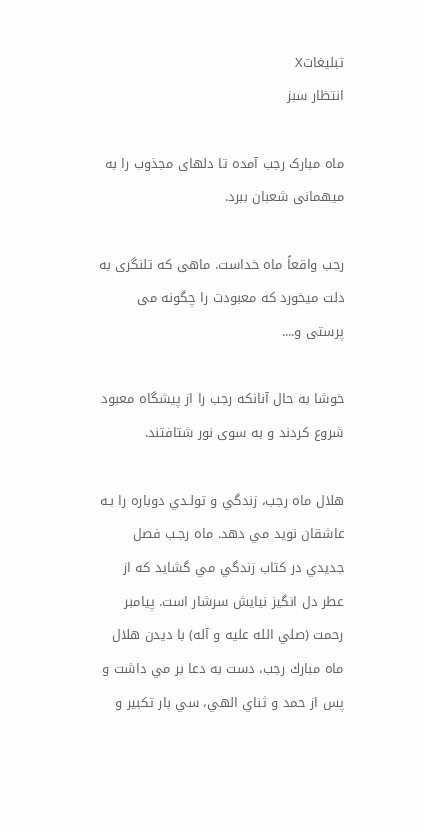تبليغاتX
انتظار سبز

ماه مبارک رجب آمده تا دلهای مجذوب را به ميهمانی شعبان ببرد.

رجب واقعاً ماه خداست. ماهی که تلنگری به دلت ميخورد که معبودت را چگونه می پرستی و....

خوشا به حال آنانکه رجب را از پيشگاه معبود شروع کردند و به سوی نور شتافتند.

هلال ماه رجب، زندگي و تولـدي دوباره را بـه عاشقان نويد مي دهد. ماه رجـب فصل جديدي در كتاب زندگي مي گشايد كه از عطر دل انگيز نيايش سرشار است. پيامبر رحمت (صلي الله عليه و آله) با ديدن هلال ماه مبارك رجب، دست به دعا بر مي داشت و پس از حمد و ثناي الهي، سي بار تكبير و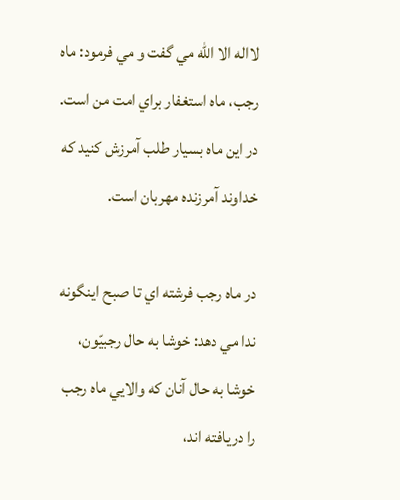لااله الا اللّه مي گفت و مي فرمود: ماه رجب، ماه استغفار براي امت من است. در اين ماه بسيار طلب آمرزش كنيد كه خداوند آمرزنده مهربان است.

در ماه رجب فرشته اي تا صبح اينگونه ندا مي دهد: خوشا به حال رجبيّون، خوشا به حال آنان كه والايي ماه رجب را دريافته اند،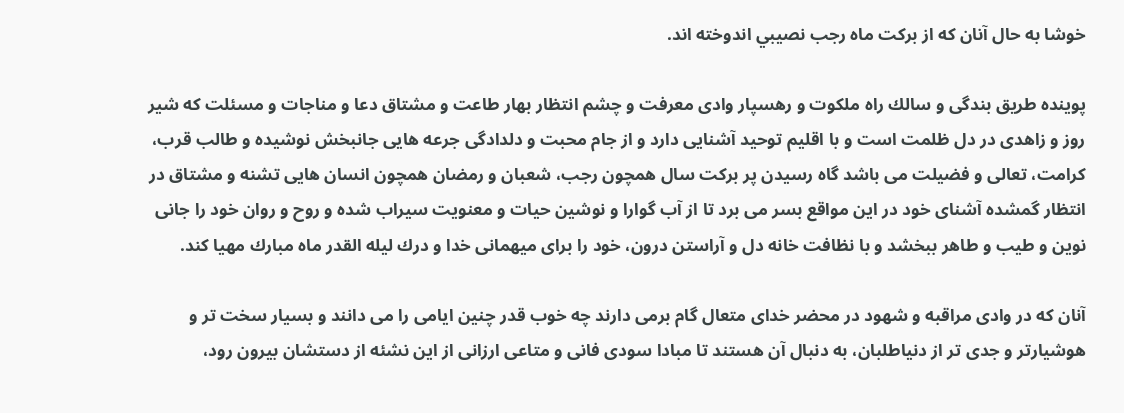خوشا به حال آنان كه از بركت ماه رجب نصيبي اندوخته اند.

پوينده طريق بندگی و سالك راه ملكوت و رهسپار وادی معرفت و چشم انتظار بهار طاعت و مشتاق دعا و مناجات و مسئلت كه شير روز و زاهدی در دل ظلمت است و با اقليم توحيد آشنايی دارد و از جام محبت و دلدادگی جرعه هايی جانبخش نوشيده و طالب قرب، كرامت، تعالی و فضيلت می باشد گاه رسيدن پر بركت سال همچون رجب، شعبان و رمضان همچون انسان هايی تشنه و مشتاق در انتظار گمشده آشنای خود در اين مواقع بسر می برد تا از آب گوارا و نوشين حيات و معنويت سيراب شده و روح و روان خود را جانی نوين و طيب و طاهر ببخشد و با نظافت خانه دل و آراستن درون، خود را برای ميهمانی خدا و درك ليله القدر ماه مبارك مهيا كند.

آنان كه در وادی مراقبه و شهود در محضر خدای متعال گام برمی دارند چه خوب قدر چنين ايامی را می دانند و بسيار سخت تر و هوشيارتر و جدی تر از دنياطلبان، به دنبال آن هستند تا مبادا سودی فانی و متاعی ارزانی از اين نشئه از دستشان بيرون رود،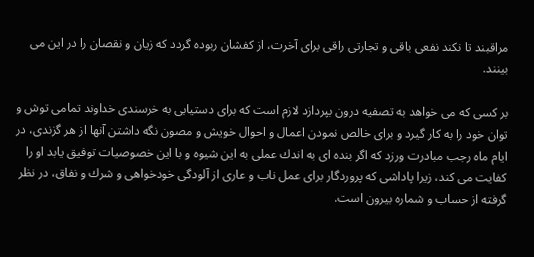مراقبند تا نكند نفعی باقی و تجارتی راقی برای آخرت، از كفشان ربوده گردد كه زيان و نقصان را در اين می بينند.

بر كسی كه می خواهد به تصفيه درون بپردازد لازم است كه برای دستيابی به خرسندی خداوند تمامی توش و توان خود را به كار گيرد و برای خالص نمودن اعمال و احوال خويش و مصون نگه داشتن آنها از هر گزندی، در ايام ماه رجب مبادرت ورزد كه اگر بنده ای به اندك عملی به اين شيوه و با اين خصوصيات توفيق يابد او را كفايت می كند، زيرا پاداشی كه پروردگار برای عمل ناب و عاری از آلودگی خودخواهی و شرك و نفاق، در نظر گرفته از حساب و شماره بيرون است.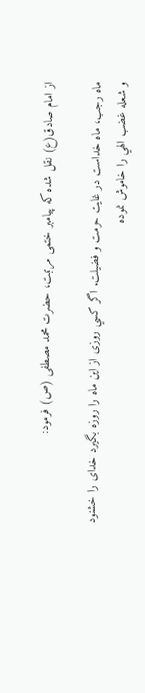از امام صادق(ع) نقل شده كه پیامبر ختمی مرتبت، حضرت محمد مصطفی (ص) فرمود:

ماه رجب، ماه خداست در غايت حرمت و فضيلت. اگر کسي روزی از اين ماه را روزه بگيرد خدای را خشنود و شعله غضب الهي را خاموش نموده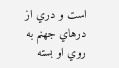است و دري از درهاي جهنم به روي او بسته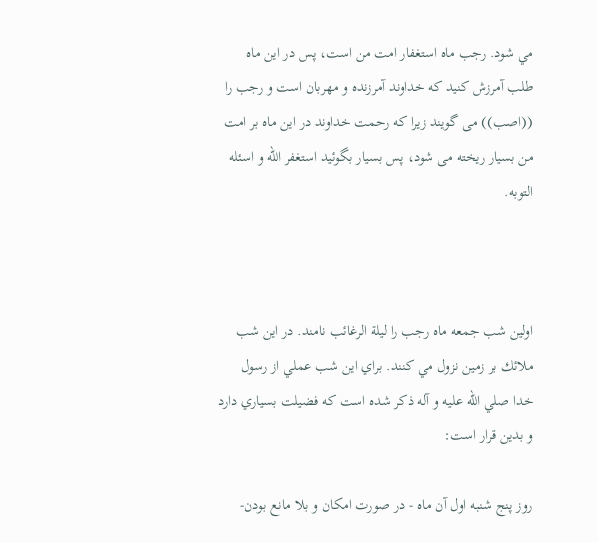مي شود. رجب ماه استغفار امت من است، پس در اين ماه طلب آمرزش كنيد كه خداوند آمرزنده و مهربان است و رجب را ((اصب)) می گويند زيرا كه رحمت خداوند در اين ماه بر امت من بسيار ريخته می شود، پس بسيار بگوئيد استغفر الله و اسئله التوبه.



اولين شب جمعه ماه رجب را ليلة الرغائب نامند. در اين شب ملائك بر زمين نزول مي كنند. براي اين شب عملي از رسول خدا صلي الله عليه و آله ذكر شده است كه فضيلت بسياري دارد و بدين قرار است:

روز پنج شنبه اول آن ماه - در صورت امكان و بلا مانع بودن-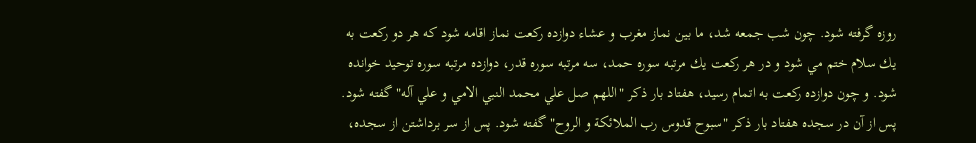روزه گرفته شود. چون شب جمعه شد، ما بين نماز مغرب و عشاء دوازده ركعت نماز اقامه شود كه هر دو ركعت به يك سلام ختم مي شود و در هر ركعت يك مرتبه سوره حمد، سه مرتبه سوره قدر، دوازده مرتبه سوره توحيد خوانده شود. و چون دوازده ركعت به اتمام رسيد، هفتاد بار ذكر "اللهم صل علي محمد النبي الامي و علي آله" گفته شود. پس از آن در سجده هفتاد بار ذكر "سبوح قدوس رب الملائكة و الروح" گفته شود. پس از سر برداشتن از سجده،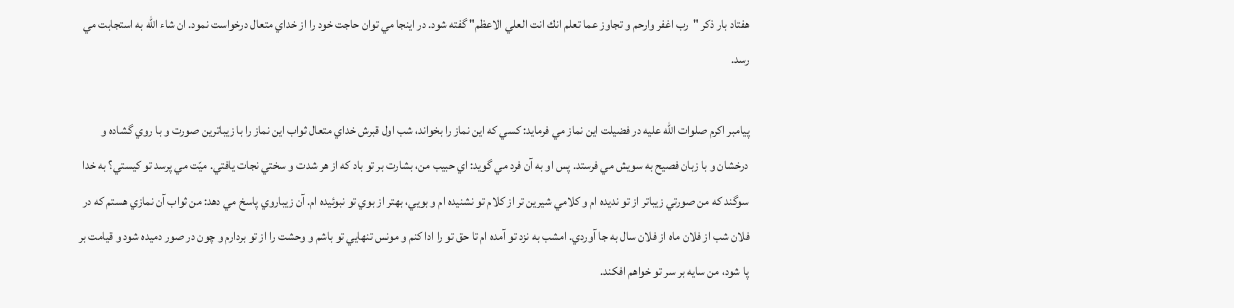هفتاد بار ذكر "رب اغفر وارحم و تجاوز عما تعلم انك انت العلي الاعظم" گفته شود. در اينجا مي توان حاجت خود را از خداي متعال درخواست نمود. ان شاء الله به استجابت مي رسد.

پيامبر اكرم صلوات الله عليه در فضيلت اين نماز مي فرمايد: كسي كه اين نماز را بخواند، شب اول قبرش خداي متعال ثواب اين نماز را با زيباترين صورت و با روي گشاده و درخشان و با زبان فصيح به سويش مي فرستد. پس او به آن فرد مي گويد: اي حبيب من، بشارت بر تو باد كه از هر شدت و سختي نجات يافتي. ميّت مي پرسد تو كيستي؟ به خدا سوگند كه من صورتي زيباتر از تو نديده ام و كلامي شيرين تر از كلام تو نشنيده ام و بويي، بهتر از بوي تو نبوئيده ام. آن زيباروي پاسخ مي دهد: من ثواب آن نمازي هستم كه در فلان شب از فلان ماه از فلان سال به جا آوردي. امشب به نزد تو آمده ام تا حق تو را ادا كنم و مونس تنهايي تو باشم و وحشت را از تو بردارم و چون در صور دميده شود و قيامت بر پا شود، من سايه بر سر تو خواهم افكند.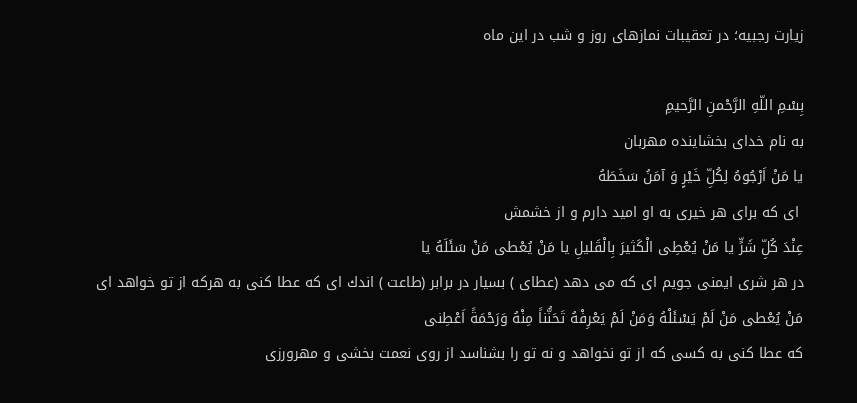زیارت رجبیه؛ در تعقیبات نمازهاى روز و شب در این ماه

بِسْمِ اللّهِ الرَّحْمنِ الرَّحيمِ
به نام خداى بخشاينده مهربان
يا مَنْ اَرْجُوهُ لِكُلِّ خَيْرٍ وَ آمَنُ سَخَطَهُ
 اى كه براى هر خيرى به او اميد دارم و از خشمش
عِنْدَ كُلِّ شَرٍّ يا مَنْ يُعْطِى الْكَثيرَ بِالْقَليلِ يا مَنْ يُعْطى مَنْ سَئَلَهُ يا
در هر شرى ايمنى جويم اى كه مى دهد (عطاى ) بسيار در برابر (طاعت ) اندك اى كه عطا كنى به هركه از تو خواهد اى
مَنْ يُعْطى مَنْ لَمْ يَسْئَلْهُ وَمَنْ لَمْ يَعْرِفْهُ تَحَنُّناً مِنْهُ وَرَحْمَةً اَعْطِنى
كه عطا كنى به كسى كه از تو نخواهد و نه تو را بشناسد از روى نعمت بخشى و مهرورزى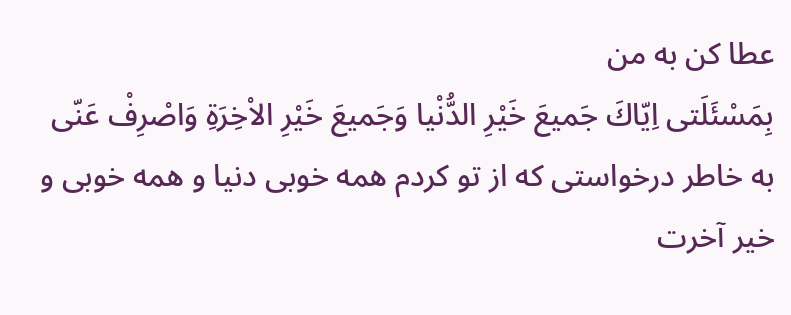عطا كن به من
بِمَسْئَلَتى اِيّاكَ جَميعَ خَيْرِ الدُّنْيا وَجَميعَ خَيْرِ الاْخِرَةِ وَاصْرِفْ عَنّى
به خاطر درخواستى كه از تو كردم همه خوبى دنيا و همه خوبى و خير آخرت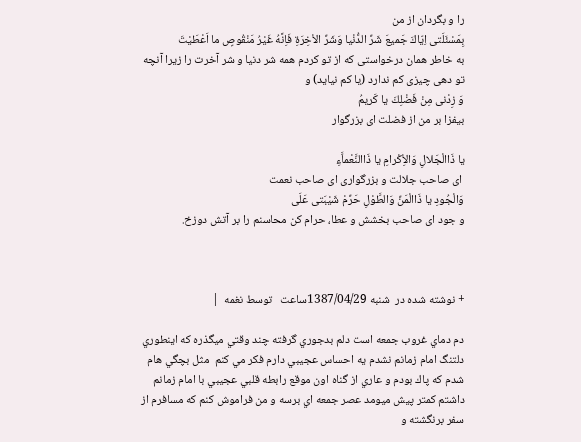را و بگردان از من
بِمَسْئَلَتى اِيّاكَ جَميعَ شَرِّ الدُّنْيا وَشَرِّ الاْخِرَةِ فَاِنَّهُ غَيْرُ مَنْقُوصٍ ما اَعْطَيْتَ
به خاطر همان درخواستى كه از تو كردم همه شر دنيا و شر آخرت را زيرا آنچه تو دهى چيزى كم ندارد (يا كم نيايد) و
وَ زِدْنى مِنْ فَضْلِكَ يا كَريمُ
بيفزا بر من از فضلت اى بزرگوار

يا ذَاالْجَلالِ وَالاِْكْرامِ يا ذَاالنَّعْماَّءِ
 اى صاحب جلالت و بزرگوارى اى صاحب نعمت
وَالْجُودِ يا ذَاالْمَنِّ وَالطَّوْلِ حَرِّمْ شَيْبَتى عَلَى
و جود اى صاحب بخشش و عطا، حرام كن محاسنم را بر آتش دوزخ.



+ نوشته شده در  شنبه 1387/04/29ساعت   توسط نغمه  |

دم دماي غروب جمعه است دلم بدجوري گرفته چند وقتي ميگذره كه اينطوري دلتنگ امام زمانم نشدم يه احساس عجيبي دارم فكر مي كنم  مثل بچگي هام شدم كه پاك بودم و عاري از گناه اون موقع رابطه قلبي عجيبي با امام زمانم داشتم كمتر پيش ميومد عصر جمعه اي برسه و من فراموش كنم كه مسافرم از سفر برنگشته و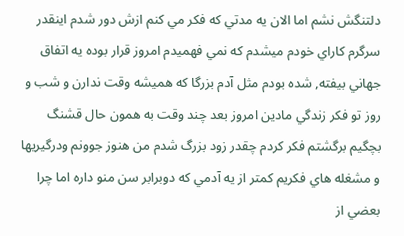دلتنگش نشم اما الان يه مدتي كه فكر مي كنم ازش دور شدم اينقدر سرگرم كاراي خودم ميشدم كه نمي فهميدم امروز قرار بوده يه اتفاق جهاني بيفته, شده بودم مثل آدم بزرگا كه هميشه وقت ندارن و شب و روز تو فكر زندگي مادين امروز بعد چند وقت به همون حال قشنگ بچگيم برگشتم فكر كردم چقدر زود بزرگ شدم من هنوز جوونم ودرگيريها و مشغله هاي فكريم كمتر از يه آدمي كه دوبرابر سن منو داره اما چرا بعضي از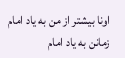اونا بيشتر از من به ياد امام زمانن به ياد امام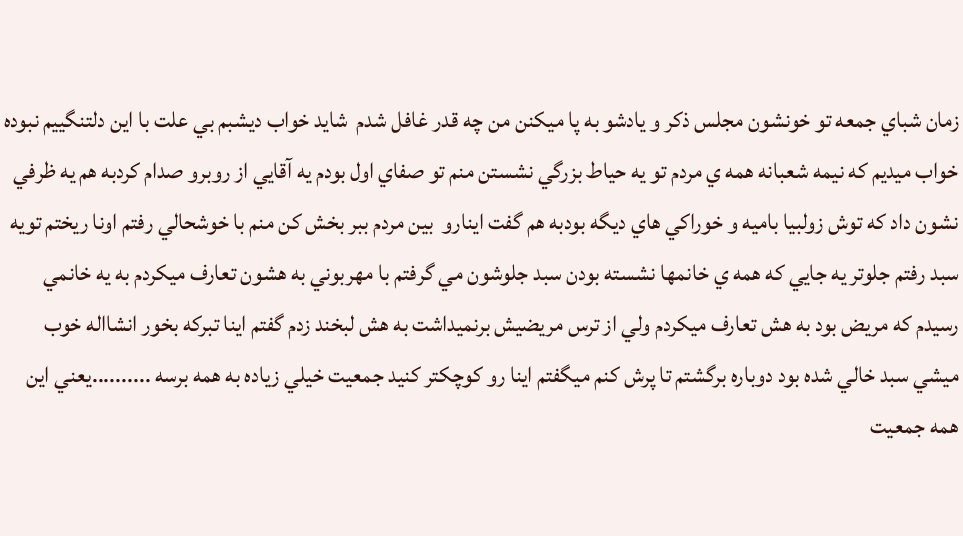زمان شباي جمعه تو خونشون مجلس ذكر و يادشو به پا ميكنن من چه قدر غافل شدم  شايد خواب ديشبم بي علت با اين دلتنگييم نبوده خواب ميديم كه نيمه شعبانه همه ي مردم تو يه حياط بزرگي نشستن منم تو صفاي اول بودم يه آقايي از روبرو صدام كردبه هم يه ظرفي نشون داد كه توش زولبيا باميه و خوراكي هاي ديگه بودبه هم گفت اينارو  بين مردم ببر بخش كن منم با خوشحالي رفتم اونا ريختم تويه سبد رفتم جلوتر يه جايي كه همه ي خانمها نشسته بودن سبد جلوشون مي گرفتم با مهربوني به هشون تعارف ميكردم به يه خانمي رسيدم كه مريض بود به هش تعارف ميكردم ولي از ترس مريضيش برنميداشت به هش لبخند زدم گفتم اينا تبركه بخور انشااله خوب ميشي سبد خالي شده بود دوباره برگشتم تا پرش كنم ميگفتم اينا رو كوچكتر كنيد جمعيت خيلي زياده به همه برسه ..........يعني اين همه جمعيت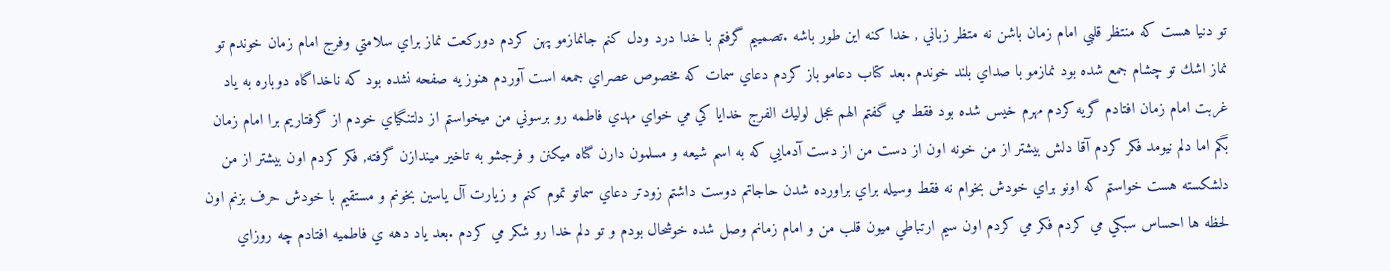تو دنيا هست كه منتظر قلبي امام زمان باشن نه متظر زباني , خدا كنه اين طور باشه .تصمييم گرفتم با خدا درد ودل كنم جانمازمو پهن كردم دوركعت نماز براي سلامتي وفرج امام زمان خوندم تو نماز اشك تو چشام جمع شده بود نمازمو با صداي بلند خوندم .بعد كتاب دعامو باز كردم دعاي سمات كه مخصوص عصراي جمعه است آوردم هنوز يه صفحه نشده بود كه ناخداگاه دوباره به ياد غربت امام زمان افتادم گريه كردم مهرم خيس شده بود فقط مي گفتم الهم عجل لوليك الفرج خدايا كي مي خواي مهدي فاطمه رو برسوني من ميخواستم از دلتنگياي خودم از گرفتاريم برا امام زمان بگم اما دلم نيومد فكر كردم آقا دلش بيشتر از من خونه اون از دست من از دست آدمايي كه به اسم شيعه و مسلمون دارن گناه ميكنن و فرجشو به تاخير ميندازن گرفته, فكر كردم اون بيشتر از من دلشكسته هست خواستم كه اونو براي خودش بخوام نه فقط وسيله براي براورده شدن حاجاتم دوست داشتم زودتر دعاي سماتو تموم كنم و زيارت آل ياسين بخونم و مستقيم با خودش حرف بزنم اون لحظه ها احساس سبكي مي كردم فكر مي كردم اون سيم ارتباطي ميون قلب من و امام زمانم وصل شده خوشحال بودم و تو دلم خدا رو شكر مي كردم .بعد ياد دهه ي فاطميه افتادم چه روزاي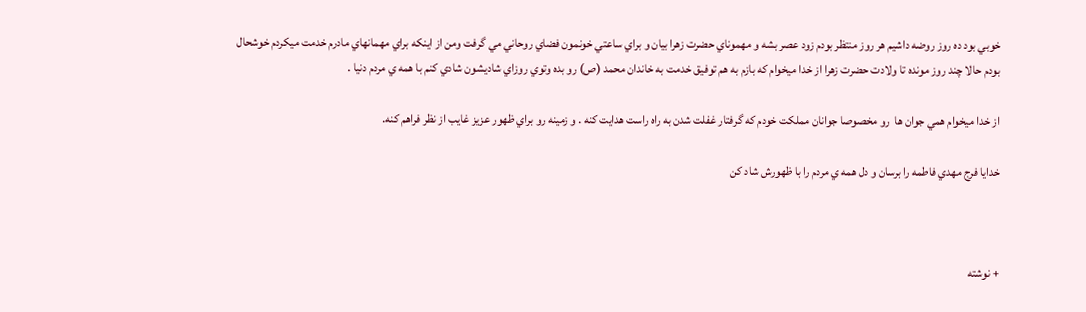خوبي بود ده روز روضه داشيم هر روز منتظر بودم زود عصر بشه و مهموناي حضرت زهرا بيان و براي ساعتي خونمون فضاي روحاني مي گرفت ومن از اينكه براي مهمانهاي مادرم خدمت ميكردم خوشحال بودم حالا چند روز مونده تا ولادت حضرت زهرا از خدا ميخوام كه بازم به هم توفيق خدمت به خاندان محمد (ص) رو بده وتوي روزاي شاديشون شادي كنم با همه ي مردم دنيا .

از خدا ميخوام همي جوان ها  رو مخصوصا جوانان مملكت خودم كه گرفتار غفلت شدن به راه راست هدايت كنه . و زمينه رو براي ظهور عزيز غايب از نظر فراهم كنه.

خدايا فرج مهدي فاطمه را برسان و دل همه ي مردم را با ظهورش شاد كن



+ نوشته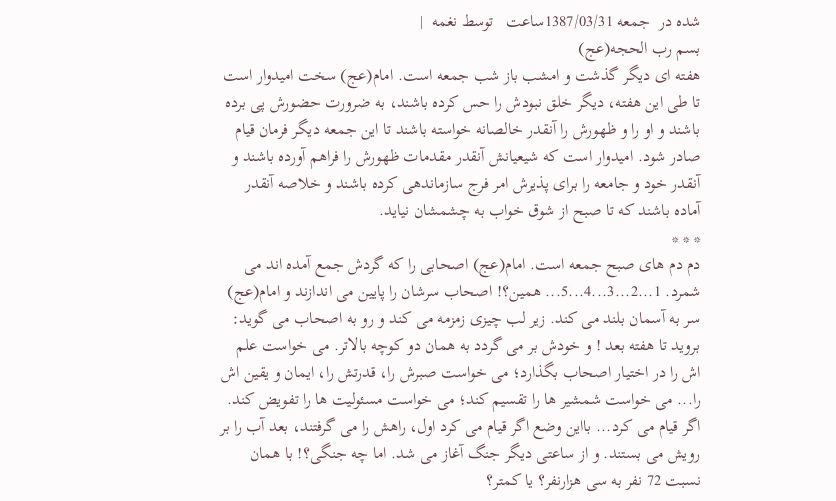شده در  جمعه 1387/03/31ساعت   توسط نغمه  |
بسم رب الحجه(عج)
هفته ای دیگر گذشت و امشب باز شب جمعه است. امام(عج) سخت امیدوار است تا طی این هفته، دیگر خلق نبودش را حس کرده باشند، به ضرورت حضورش پی برده باشند و او را و ظهورش را آنقدر خالصانه خواسته باشند تا این جمعه دیگر فرمان قیام صادر شود. امیدوار است که شیعیانش آنقدر مقدمات ظهورش را فراهم آورده باشند و آنقدر خود و جامعه را برای پذیرش امر فرج سازماندهی کرده باشند و خلاصه آنقدر آماده باشند که تا صبح از شوق خواب به چشمشان نیاید.
* * *
دم دم های صبح جمعه است. امام(عج) اصحابی را که گردش جمع آمده اند می شمرد. 1...2...3...4...5... همین؟! اصحاب سرشان را پایین می اندازند و امام(عج) سر به آسمان بلند می کند. زیر لب چیزی زمزمه می کند و رو به اصحاب می گوید: بروید تا هفته بعد ! و خودش بر می گردد به همان دو کوچه بالاتر. می خواست علم اش را در اختیار اصحاب بگذارد؛ می خواست صبرش را، قدرتش را، ایمان و یقین اش را... می خواست شمشیر ها را تقسیم کند؛ می خواست مسئولیت ها را تفویض کند. اگر قیام می کرد... بااین وضع اگر قیام می کرد اول، راهش را می گرفتند، بعد آب را بر رویش می بستند. و از ساعتی دیگر جنگ آغاز می شد. اما چه جنگی؟! با همان نسبت 72 نفر به سی هزارنفر؟ یا کمتر؟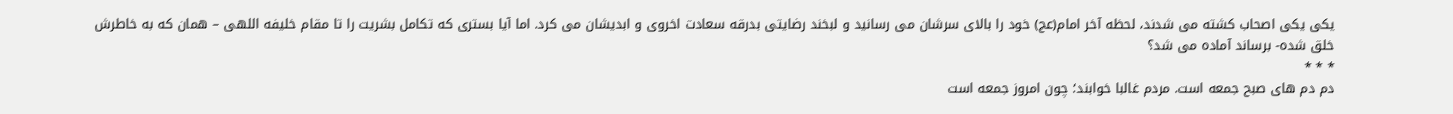یکی یکی اصحاب کشته می شدند، لحظه آخر امام(عج) خود را بالای سرشان می رسانید و لبخند رضایتی بدرقه سعادت اخروی و ابدیشان می کرد. اما آیا بستری که تکامل بشریت را تا مقام خلیفه اللهی – همان که به خاطرش خلق شده- برساند آماده می شد؟
* * *
دم دم های صبح جمعه است. مردم غالبا خوابند؛ چون امروز جمعه است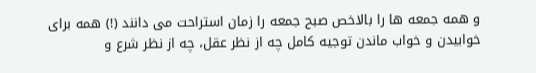و همه جمعه ها را بالاخص صبح جمعه را زمان استراحت می دانند (!) همه برای خوابیدن و خواب ماندن توجیه کامل چه از نظر عقل، چه از نظر شرع و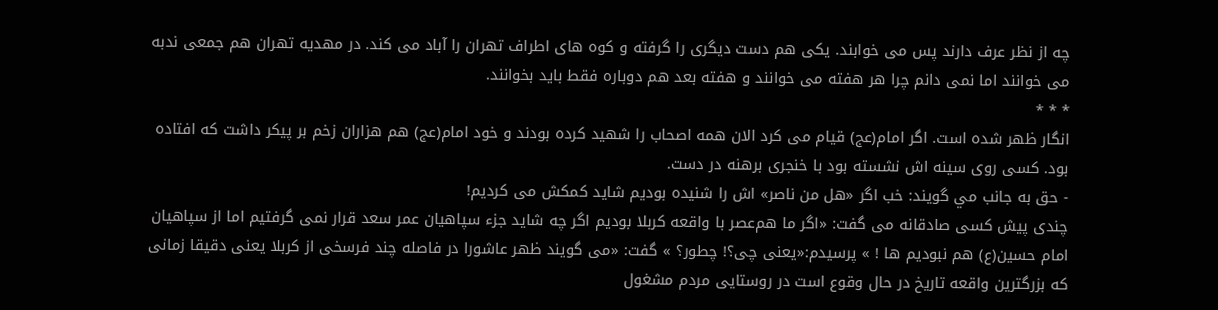چه از نظر عرف دارند پس می خوابند. یکی هم دست دیگری را گرفته و کوه های اطراف تهران را آباد می کند. در مهدیه تهران هم جمعی ندبه می خوانند اما نمی دانم چرا هر هفته می خوانند و هفته بعد هم دوباره فقط باید بخوانند.
* * *
انگار ظهر شده است. اگر امام(عج) قیام می کرد الان همه اصحاب را شهید کرده بودند و خود امام(عج) هم هزاران زخم بر پیکر داشت که افتاده بود. کسی روی سینه اش نشسته بود با خنجری برهنه در دست.
- حق به جانب مي گويند: خب اگر «هل من ناصر» اش را شنیده بودیم شاید کمکش می کردیم!
چندی پیش کسی صادقانه می گفت: «اگر ما هم‌عصر با واقعه کربلا بودیم اگر چه شاید جزء سپاهیان عمر سعد قرار نمی گرفتیم اما از سپاهیان امام حسین(ع) هم نبودیم ها ! » پرسیدم:«یعنی چی؟! چطور؟ » گفت: «می گویند ظهر عاشورا در فاصله چند فرسخی از کربلا یعنی دقیقا زمانی که بزرگترین واقعه تاریخ در حال وقوع است در روستایی مردم مشغول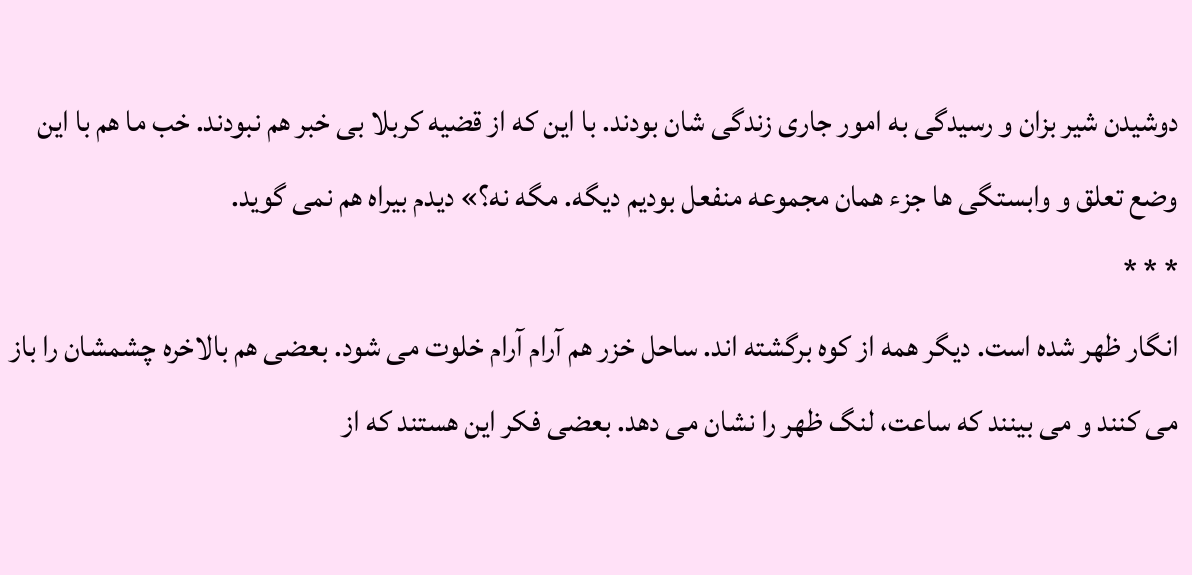دوشیدن شیر بزان و رسیدگی به امور جاری زندگی شان بودند. با این که از قضیه کربلا بی خبر هم نبودند. خب ما هم با این وضع تعلق و وابستگی ها جزء همان مجموعه منفعل بودیم دیگه. مگه نه؟» دیدم بیراه هم نمی گوید.
* * *
انگار ظهر شده است. دیگر همه از کوه برگشته اند. ساحل خزر هم آرام آرام خلوت می شود. بعضی هم بالاخره چشمشان را باز می کنند و می بینند که ساعت، لنگ ظهر را نشان می دهد. بعضی فکر این هستند که از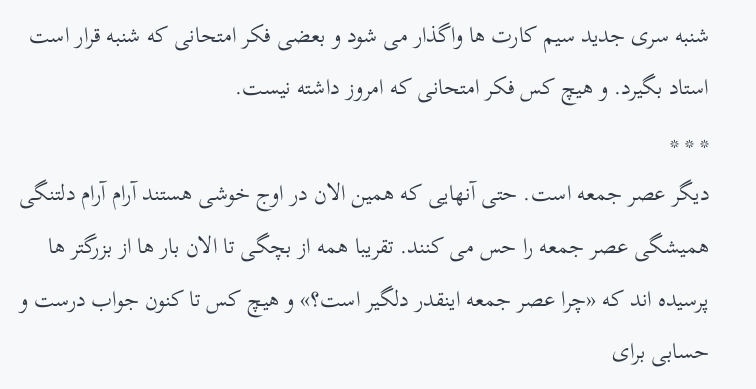شنبه سری جدید سیم کارت ها واگذار می شود و بعضی فکر امتحانی که شنبه قرار است استاد بگیرد. و هیچ کس فکر امتحانی که امروز داشته نیست.
* * *
دیگر عصر جمعه است. حتی آنهایی که همین الان در اوج خوشی هستند آرام آرام دلتنگی همیشگی عصر جمعه را حس می کنند. تقریبا همه از بچگی تا الان بار ها از بزرگتر ها پرسیده اند که «چرا عصر جمعه اینقدر دلگیر است؟» و هیچ کس تا کنون جواب درست و حسابی برای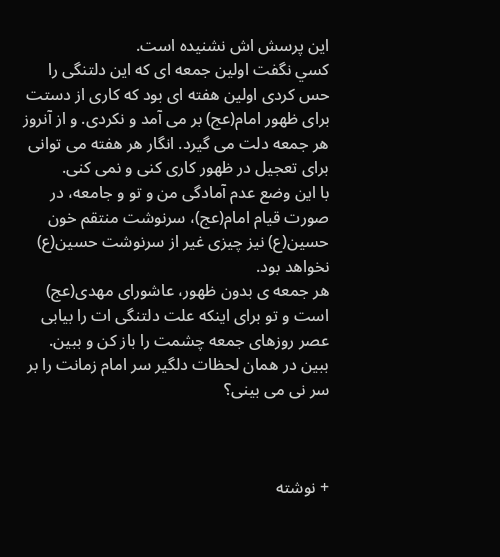این پرسش اش نشنیده است.
كسي نگفت اولین جمعه ای که این دلتنگی را حس کردی اولین هفته ای بود که کاری از دستت برای ظهور امام(عج) بر می آمد و نکردی. و از آنروز هر جمعه دلت می گیرد. انگار هر هفته می توانی برای تعجیل در ظهور کاری کنی و نمی کنی.
با این وضع عدم آمادگی من و تو و جامعه، در صورت قیام امام(عج)، سرنوشت منتقم خون حسین(ع) نیز چیزی غیر از سرنوشت حسین(ع) نخواهد بود.
هر جمعه ی بدون ظهور، عاشورای مهدی(عج) است و تو برای اینکه علت دلتنگی ات را بیابی عصر روزهای جمعه چشمت را باز کن و ببين. ببین در همان لحظات دلگیر سر امام زمانت را بر سر نی می بینی؟



+ نوشته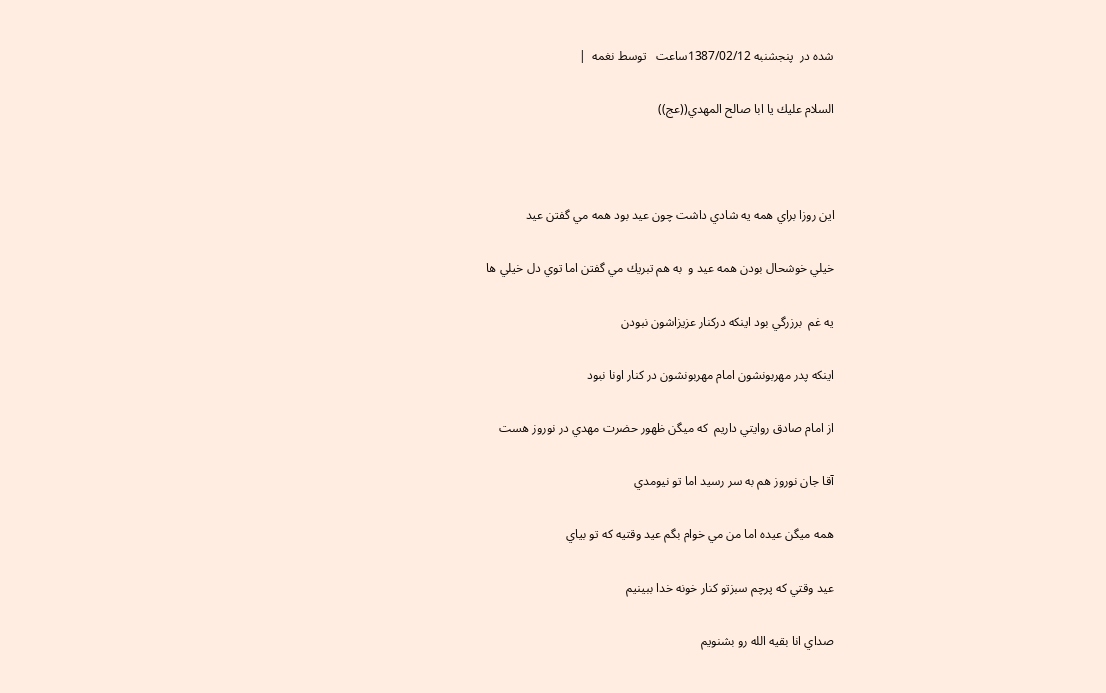شده در  پنجشنبه 1387/02/12ساعت   توسط نغمه  |

السلام عليك يا ابا صالح المهدي((عج))



اين روزا براي همه يه شادي داشت چون عيد بود همه مي گفتن عيد

خيلي خوشحال بودن همه عيد و  به هم تبريك مي گفتن اما توي دل خيلي ها

يه غم  برزرگي بود اينكه دركنار عزيزاشون نبودن

اينكه پدر مهربونشون امام مهربونشون در كنار اونا نبود

از امام صادق روايتي داريم  كه ميگن ظهور حضرت مهدي در نوروز هست

آقا جان نوروز هم به سر رسيد اما تو نيومدي

همه ميگن عيده اما من مي خوام بگم عيد وقتيه كه تو بياي

عيد وقتي كه پرچم سبزتو كنار خونه خدا ببينيم

صداي انا بقيه الله رو بشنويم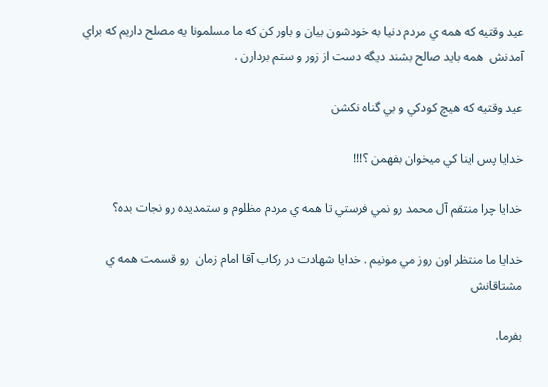عيد وقتيه كه همه ي مردم دنيا به خودشون بيان و باور كن كه ما مسلمونا يه مصلح داريم كه براي آمدنش  همه بايد صالح بشند ديگه دست از زور و ستم بردارن .

عيد وقتيه كه هيچ كودكي و بي گناه نكشن

خدايا پس اينا كي ميخوان بفهمن ؟!!!

خدايا چرا منتقم آل محمد رو نمي فرستي تا همه ي مردم مظلوم و ستمديده رو نجات بده؟

خدايا ما منتظر اون روز مي مونيم . خدايا شهادت در ركاب آقا امام زمان  رو قسمت همه ي مشتاقانش

بفرما.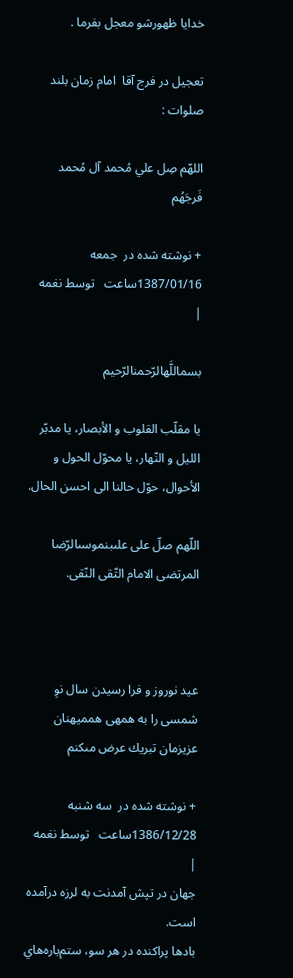خدايا ظهورشو معجل بفرما .

تعجيل در فرج آقا  امام زمان بلند صلوات :

اللهّم صِل علي مُحمد آل مُحمد فَرجَهُم

+ نوشته شده در  جمعه 1387/01/16ساعت   توسط نغمه  |

بسماللَّهالرّحمنالرّحيم

يا مقلّب القلوب و الأبصار، يا مدبّر الليل و النّهار، يا محوّل الحول و الأحوال، حوّل حالنا الى احسن الحال.

اللّهم صلّ على علىبنموسىالرّضا المرتضى الامام التّقى النّقى.



عيد نوروز و فرا رسيدن سال نوِ شمسى را به همهى همميهنان عزيزمان تبريك عرض مىكنم

+ نوشته شده در  سه شنبه 1386/12/28ساعت   توسط نغمه  |
جهان در تپش آمدنت به لرزه درآمده است.
بادها پراكنده در هر سو، ستم‌باره‌هاي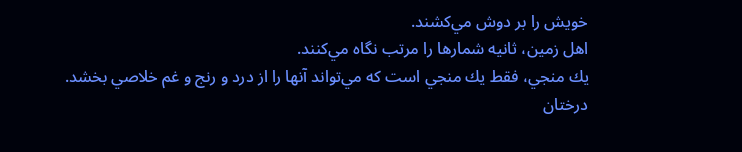خويش را بر دوش مي‌كشند.
اهل زمين، ثانيه شمارها را مرتب نگاه مي‌كنند.
يك منجي، فقط يك منجي است كه مي‌تواند آنها را از درد و رنج و غم خلاصي بخشد.
درختان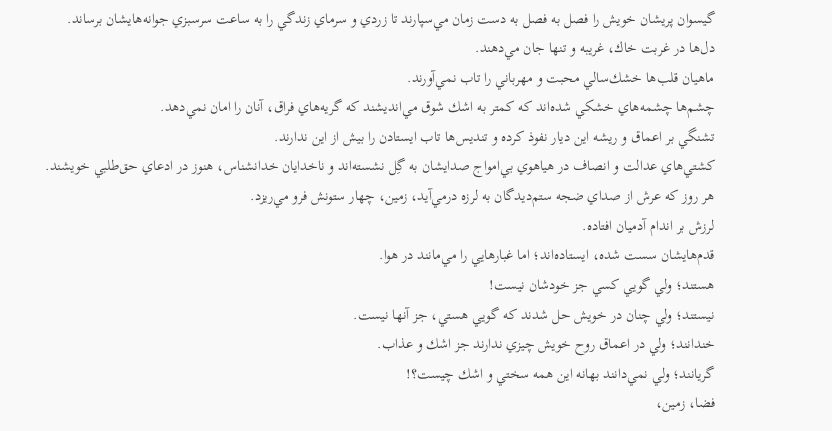گيسوان پريشان خويش را فصل به فصل به دست زمان مي‌سپارند تا زردي و سرماي زندگي را به ساعت سرسبزي جوانه‌هايشان برساند.
دل‌ها در غربت خاك، غريبه و تنها جان مي‌دهند.
ماهيان قلب‌ها خشك‌سالي محبت و مهرباني را تاب نمي‌آورند.
چشم‌ها چشمه‌هاي خشكي شده‌اند كه كمتر به اشك شوق مي‌انديشند كه گريه‌هاي فراق، آنان را امان نمي‌دهد.
تشنگي بر اعماق و ريشه اين ديار نفوذ كرده و تنديس‌ها تاب ايستادن را بيش از اين ندارند.
كشتي‌هاي عدالت و انصاف در هياهوي بي‌امواج صدايشان به گِل نشسته‌اند و ناخدايان خدانشناس، هنوز در ادعاي حق‌طلبي خويشند.
هر روز كه عرش از صداي ضجه ستم‌ديدگان به لرزه درمي‌آيد، زمين، چهار ستونش فرو مي‌ريزد.
لرزش بر اندام آدميان افتاده.
قدم‌هايشان سست شده، ايستاده‌اند؛ اما غبارهايي را مي‌مانند در هوا.
هستند؛ ولي گويي كسي جز خودشان نيست!
نيستند؛ ولي چنان در خويش حل شدند كه گويي هستي، جز آنها نيست.
خندانند؛ ولي در اعماق روح خويش چيزي ندارند جز اشك و عذاب.
گريانند؛ ولي نمي‌دانند بهانه اين همه سختي و اشك چيست؟!
فضا، زمين،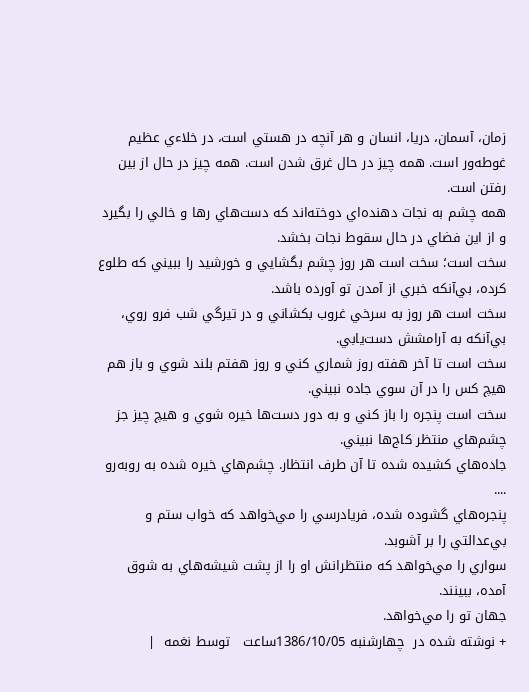زمان، آسمان، دريا، انسان و هر آنچه در هستي است، در خلاءي عظيم غوطه‌ور است. همه چيز در حال غرق شدن است. همه چيز در حال از بين رفتن است.
همه چشم به نجات دهنده‌اي دوخته‌اند كه دست‌هاي رها و خالي را بگيرد و از اين فضاي در حال سقوط نجات بخشد.
سخت است؛ سخت است هر روز چشم بگشايي و خورشيد را ببيني كه طلوع كرده، بي‌آنكه خبري از آمدن تو آورده باشد.
سخت است هر روز به سرخي غروب بكشاني و در تيرگي شب فرو روي، بي‌آنكه به آرامشش دست‌يابي.
سخت است تا آخر هفته روز شماري كني و روز هفتم بلند شوي و باز هم هيچ كس را در آن سوي جاده نبيني.
سخت است پنجره را باز كني و به دور دست‌ها خيره شوي و هيچ چيز جز چشم‌هاي منتظر كاج‌ها نبيني.
جاده‌هاي كشيده شده تا آن طرف انتظار. چشم‌هاي خيره شده به روبه‌رو ....
پنجره‌هاي گشوده شده، فريادرسي را مي‌خواهد كه خواب ستم و بي‌عدالتي را بر آشوبد.
سواري را مي‌خواهد كه منتظرانش او را از پشت شيشه‌هاي به شوق آمده، ببينند.
جهان تو را مي‌خواهد.
+ نوشته شده در  چهارشنبه 1386/10/05ساعت   توسط نغمه  |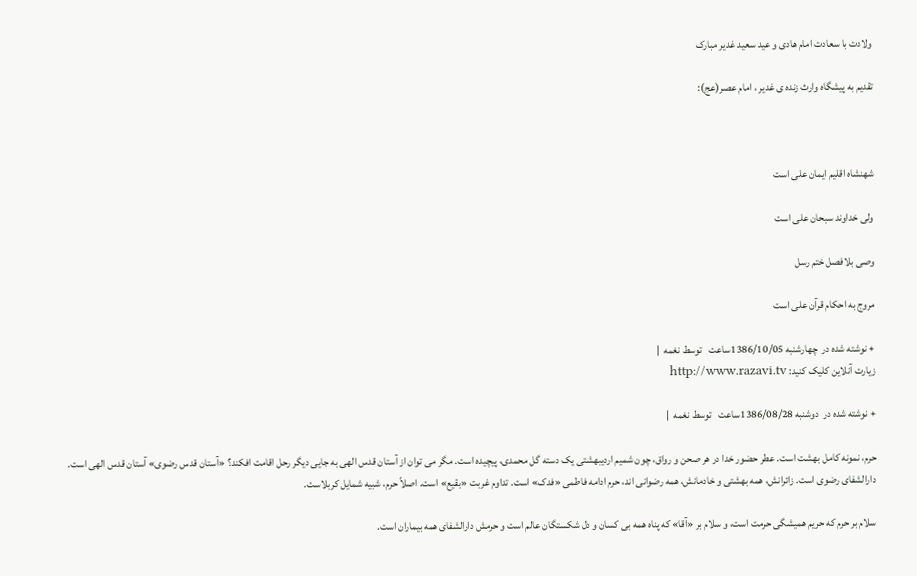ولادت با سعادت امام هادی و عید سعید غدیر مبارک

تقدیم به پیشگاه وارث زنده ی غدیر ، امام عصر(عج):



شهنشاه اقلیم ایمان علی است

ولی خداوند سبحان علی است

وصی بلافصل ختم رسل

مروج به احکام قرآن علی است

+ نوشته شده در  چهارشنبه 1386/10/05ساعت   توسط نغمه  |
زیارت آنلاین کلیک کنید: http://www.razavi.tv

+ نوشته شده در  دوشنبه 1386/08/28ساعت   توسط نغمه  |

حرم، نمونه کامل بهشت است. عطر حضور خدا در هر صحن و رواق، چون شمیم اردیبهشتی یک دسته گل محمدی، پیچیده است. مگر می توان از آستان قدس الهی به جایی دیگر رحل اقامت افکند؟ «آستان قدس رضوی» آستان قدس الهی است. دارالشفای رضوی است. زائرانش، همه بهشتی و خادمانش، همه رضوانی اند، حرم ادامه فاطمی «فدک» است. تداوم غربت «بقیع» است. اصلاً حرم، شبیه شمایل کربلاست.

سلام بر حرم که حریم همیشگی حرمت است، و سلام بر «آقا» که پناه همه بی کسان و دل شکستگان عالم است و حرمش دارالشفای همه بیماران است.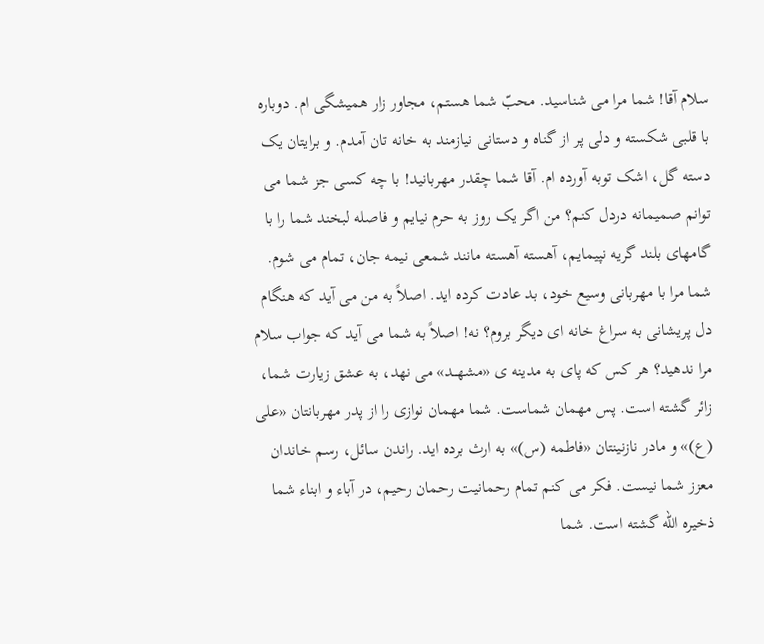سلام آقا! شما مرا می شناسید. محبّ شما هستم، مجاور زار همیشگی ام. دوباره با قلبی شکسته و دلی پر از گناه و دستانی نیازمند به خانه تان آمدم. و برایتان یک دسته گل، اشک توبه آورده ام. آقا شما چقدر مهربانید! با چه کسی جز شما می توانم صمیمانه دردل کنم؟ من اگر یک روز به حرم نیایم و فاصله لبخند شما را با گامهای بلند گریه نپیمایم، آهسته آهسته مانند شمعی نیمه جان، تمام می شوم. شما مرا با مهربانی وسیع خود، بد عادت کرده اید. اصلاً به من می آید که هنگام دل پریشانی به سراغ خانه ای دیگر بروم؟ نه! اصلاً به شما می آید که جواب سلام مرا ندهید؟ هر کس که پای به مدینه ی «مشهـــد» می نهد، به عشق زیارت شما، زائر گشته است. پس مهمان شماست. شما مهمان نوازی را از پدر مهربانتان «علی (ع)» و مادر نازنینتان «فاطمه (س)» به ارث برده اید. راندن سائل، رسم خاندان معزز شما نیست. فکر می کنم تمام رحمانیت رحمان رحیم، در آباء و ابناء شما ذخیره الله گشته است. شما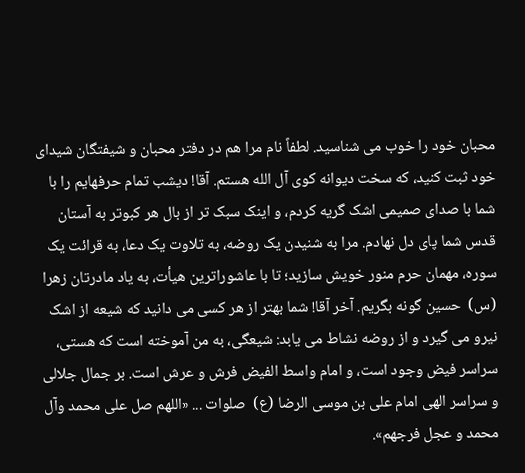محبان خود را خوب می شناسید. لطفاً نام مرا هم در دفتر محبان و شیفتگان شیدای خود ثبت کنید، که سخت دیوانه کوی آل الله هستم. آقا! دیشب تمام حرفهایم را با شما با صدای صمیمی اشک گریه کردم، و اینک سبک تر از بال هر کبوتر به آستان قدس شما پای دل نهادم. مرا به شنیدن یک روضه، به تلاوت یک دعا، به قرائت یک سوره، مهمان حرم منور خویش سازید؛ تا با عاشوراترین هیأت، به یاد مادرتان زهرا (س)  حسین گونه بگریم. آخر آقا! شما بهتر از هر کسی می دانید که شیعه از اشک نیرو می گیرد و از روضه نشاط می یابد: شیعگی، به من آموخته است که هستی، سراسر فیض وجود است، و امام واسط الفیض فرش و عرش است. بر جمال جلالی و سراسر الهی امام علی بن موسی الرضا (ع)  صلوات ... «اللهم صل علی محمد وآل محمد و عجل فرجهم».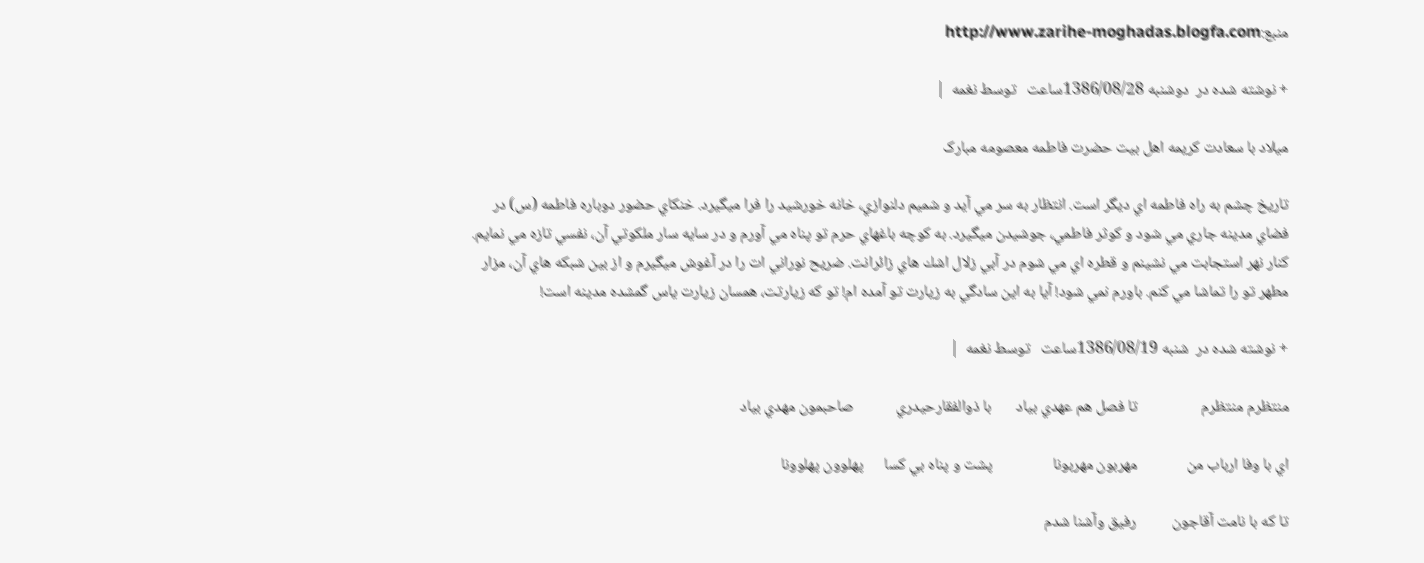منبع:http://www.zarihe-moghadas.blogfa.com

+ نوشته شده در  دوشنبه 1386/08/28ساعت   توسط نغمه  |

میلاد با سعادت کریمه اهل بیت حضرت فاطمه معصومه مبارک

تاريخ چشم به راه فاطمه اي ديگر است. انتظار به سر مي آيد و شميم دلنوازي، خانه خورشيد را فرا ميگيرد. خنكاي حضور دوباره فاطمه (س) در فضاي مدينه جاري مي شود و كوثر فاطمي، جوشيدن ميگيرد. به كوچه باغهاي حرم تو پناه مي آورم و در سايه سار ملكوتي آن، نفسي تازه مي نمايم. كنار نهر استجابت مي نشينم و قطره اي مي شوم در آبي زلال اشك هاي زائرانت. ضريح نوراني ات را در آغوش ميگيرم و از بين شبكه هاي آن، مزار مطهر تو را تماشا مي كنم. باورم نمي شود! آيا به اين سادگي به زيارت تو آمده ام! تو كه زيارتت، همسان زيارت ياس گمشده مدينه است!

+ نوشته شده در  شنبه 1386/08/19ساعت   توسط نغمه  |

منتظرم منتظرم                  تا فصل هم عهدي بياد       با ذوالفقارحيدري            صاحبمون مهدي بياد

اي با وفا ارباب من              مهربون مهربونا                 پشت و پناه بي كسا      پهلوون پهلوونا

تا كه با نامت آقاجون          رفيق وآشنا شدم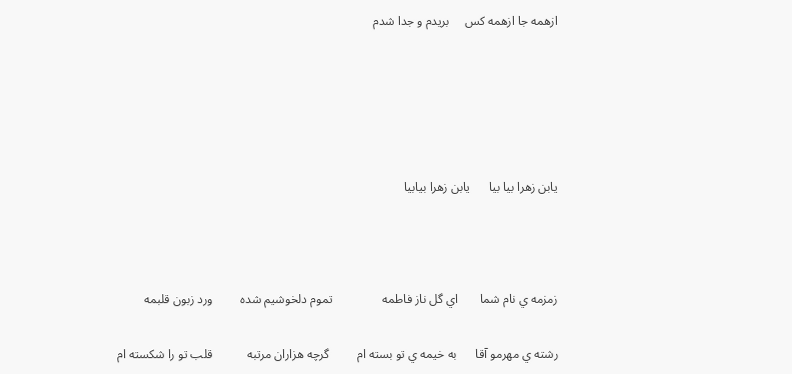ازهمه جا ازهمه كس     بريدم و جدا شدم





يابن زهرا بيا بيا      يابن زهرا بيابيا



زمزمه ي نام شما       اي گل ناز فاطمه                تموم دلخوشيم شده         ورد زبون قلبمه

رشته ي مهرمو آقا      به خيمه ي تو بسته ام         گرچه هزاران مرتبه           قلب تو را شكسته ام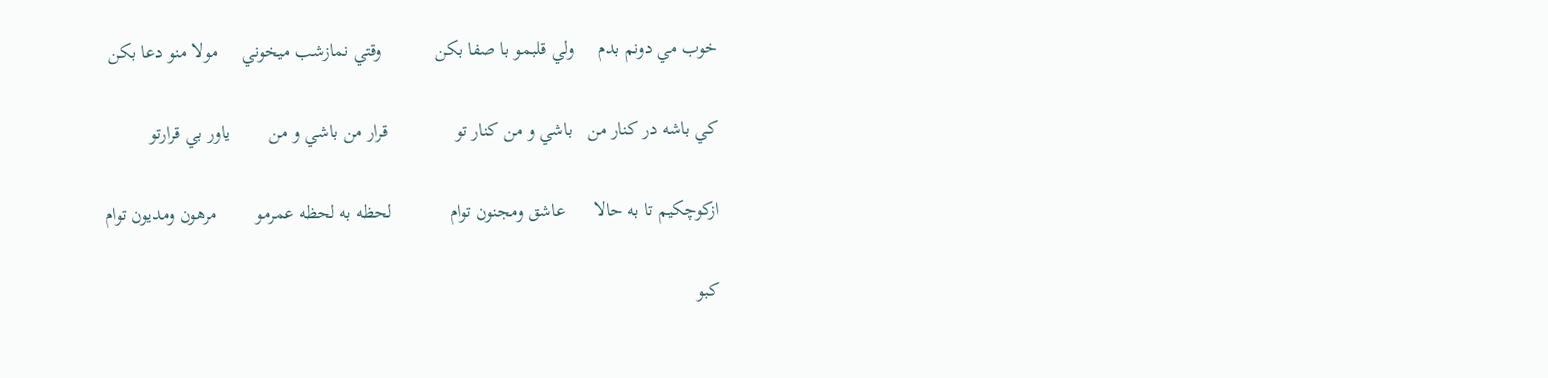خوب مي دونم بدم     ولي قلبمو با صفا بكن           وقتي نمازشب ميخوني     مولا منو دعا بكن

كي باشه در كنار من   باشي و من كنار تو              قرار من باشي و من        ياور بي قرارتو

ازكوچكيم تا به حالا      عاشق ومجنون توام            لحظه به لحظه عمرمو        مرهون ومديون توام

كبو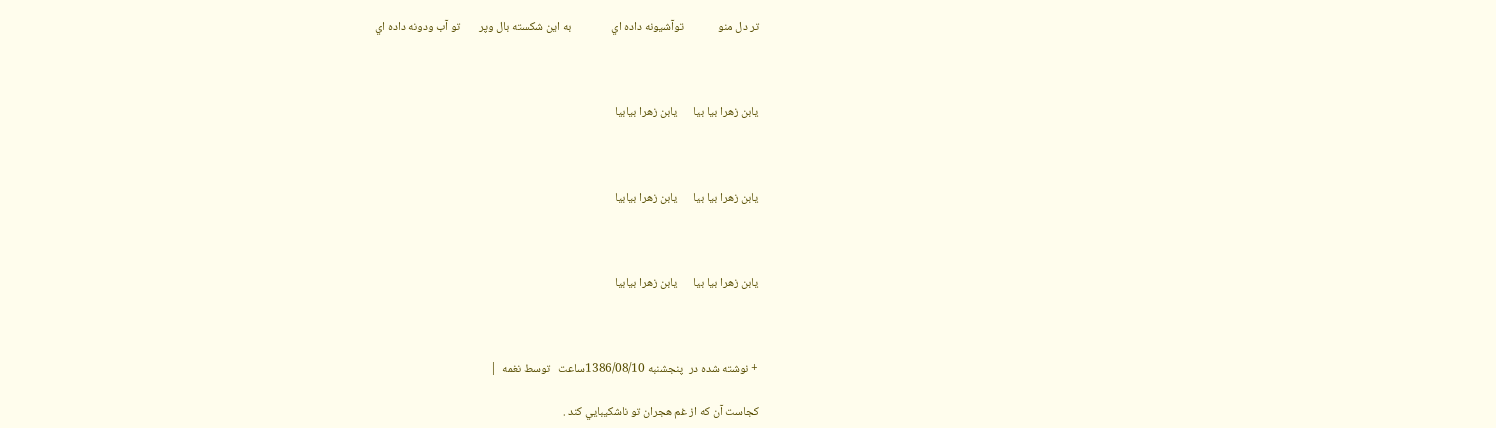تر دل منو             توآشيونه داده اي               به اين شكسته بال وپر       تو آب ودونه داده اي



يابن زهرا بيا بيا      يابن زهرا بيابيا



يابن زهرا بيا بيا      يابن زهرا بيابيا



يابن زهرا بيا بيا      يابن زهرا بيابيا



+ نوشته شده در  پنجشنبه 1386/08/10ساعت   توسط نغمه  |

كجاست آن كه از غم هجران تو ناشكيبايي كند .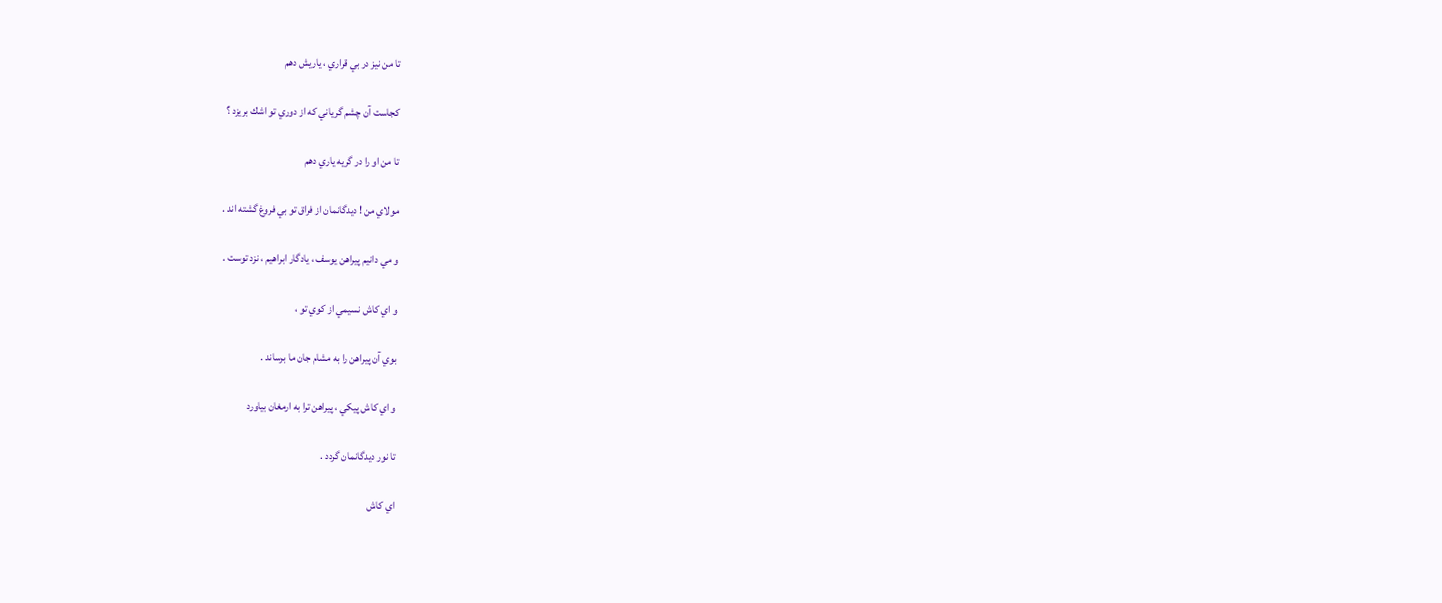تا من نيز در بي قراري ، ياريش دهم

كجاست آن چشم گرياني كه از دوري تو اشك بريزد ؟

تا من او را در گريه ياري دهم

مولاي من ! ديدگانمان از فراق تو بي فروغ گشته اند .

و مي دانيم پيراهن يوسف ، يادگار ابراهيم ، نزد توست .

و اي كاش نسيمي از كوي تو ،

بوي آن پيراهن را به مشام جان ما برساند .

و اي كاش پيكي ، پيراهن ترا به ارمغان بياورد

تا نور ديدگانمان گردد .

اي كاش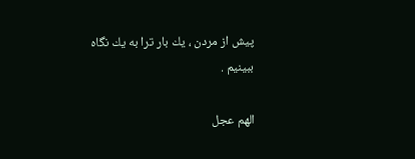پيش از مردن ، يك بار ترا به يك نگاه ببينيم .

الهم عجل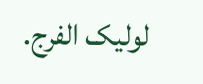لولیک الفرج.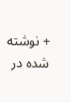+ نوشته شده در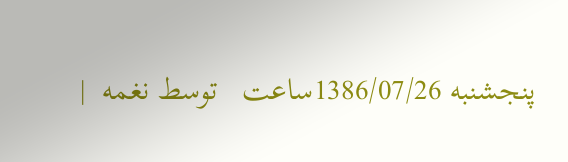پنجشنبه 1386/07/26ساعت   توسط نغمه  |